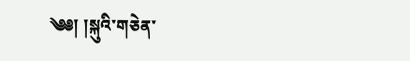༄༅། །སྐུའི་གཅེན་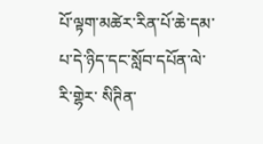པོ་ལྟག་མཚེར་རིན་པོ་ཆེ་དམ་པ་དེ་ཉིད་དང་སློབ་དཔོན་ལེ་རི་གྷེར་ སིཊིན་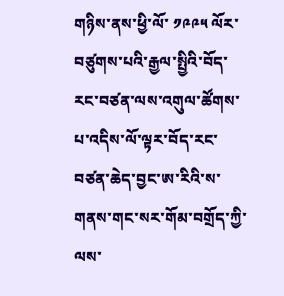གཉིས་ནས་ཕྱི་ལོ་ ༡༩༩༥ ལོར་བཙུགས་པའི་རྒྱལ་སྤྱིའི་བོད་རང་བཙན་ལས་འགུལ་ཚོགས་པ་འདིས་ལོ་ལྟར་བོད་རང་ བཙན་ཆེད་བྱང་ཨ་རིའི་ས་གནས་གང་སར་གོམ་བགྲོད་ཀྱི་ལས་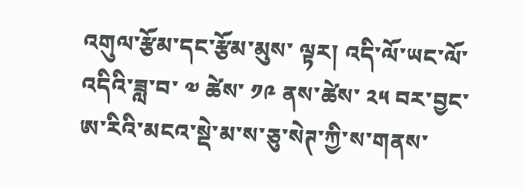འགུལ་རྩོམ་དང་རྩོམ་མུས་ ལྟར། འདི་ལོ་ཡང་ལོ་འདིའི་ཟླ་བ་ ༧ ཚེས་ ༡༩ ནས་ཚེས་ ༢༥ བར་བྱང་ཨ་རིའི་མངའ་སྡེ་མ་ས་ཅུ་སེཊ་ཀྱི་ས་གནས་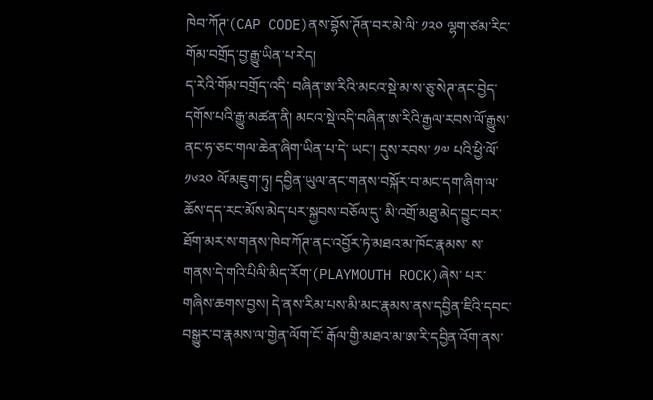ཁེབ་ཀོཊ་(CAP CODE)ནས་བྷོས་ཊོན་བར་མེ་ལི་ ༡༢༠ ལྷག་ཙམ་རིང་གོམ་བགྲོད་བྱ་རྒྱུ་ཡིན་པ་རེད།
ད་རེའི་གོམ་བགྲོད་འདི་ བཞིན་ཨ་རིའི་མངའ་སྡེ་མ་ས་ཅུ་སེཊ་ནང་བྱེད་དགོས་པའི་རྒྱུ་མཚན་ནི། མངའ་སྡེ་འདི་བཞིན་ཨ་རིའི་རྒྱལ་རབས་ལོ་རྒྱུས་ནང་ཧ་ཅང་གལ་ཆེན་ཞིག་ཡིན་པ་དེ་ ཡང་། དུས་རབས་ ༡༧ པའི་ཕྱི་ལོ་ ༡༦༢༠ ལོ་མཇུག་ཏུ། དབྱིན་ཡུལ་ནང་གནས་བསྐོར་བ་མང་དག་ཞིག་ལ་ཆོས་དད་རང་མོས་མེད་པར་སྐྱབས་བཅོལ་དུ་ མི་འགྲོ་མཐུ་མེད་བྱུང་བར་ཐོག་མར་ས་གནས་ཁེབ་ཀོཊ་ནང་འབྱོར་ཏེ་མཐའ་མ་ཁོང་རྣམས་ ས་གནས་དེ་གའི་པིལི་མིད་རོག་(PLAYMOUTH ROCK)ཞེས་ པར་གཞིས་ཆགས་བྱས། དེ་ནས་རིམ་པས་མི་མང་རྣམས་ནས་དབྱིན་ཇིའི་དབང་བསྒྱུར་བ་རྣམས་ལ་གྱེན་ལོག་ངོ་ རྒོལ་གྱི་མཐའ་མ་ཨ་རི་དབྱིན་འོག་ནས་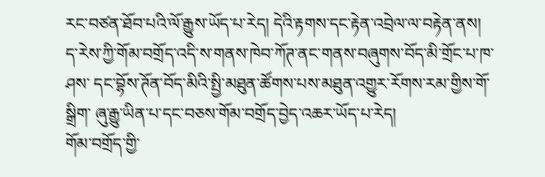རང་བཙན་ཐོབ་པའི་ལོ་རྒྱུས་ཡོད་པ་རེད། དེའི་རྟགས་དང་རྟེན་འབྲེལ་ལ་བརྟེན་ནས། ད་རེས་ཀྱི་གོམ་བགྲོད་འདི་ས་གནས་ཁེབ་ཀོཊ་ནང་གནས་བཞུགས་བོད་མི་གྲོང་པ་ཁ་ཤས་ དང་བྷོས་ཊོན་བོད་མིའི་སྤྱི་མཐུན་ཚོགས་པས་མཐུན་འགྱུར་རོགས་རམ་གྱིས་གོ་སྒྲིག་ ཞུ་རྒྱུ་ཡིན་པ་དང་བཅས་གོམ་བགྲོད་བྱེད་འཆར་ཡོད་པ་རེད།
གོམ་བགྲོད་གྱི་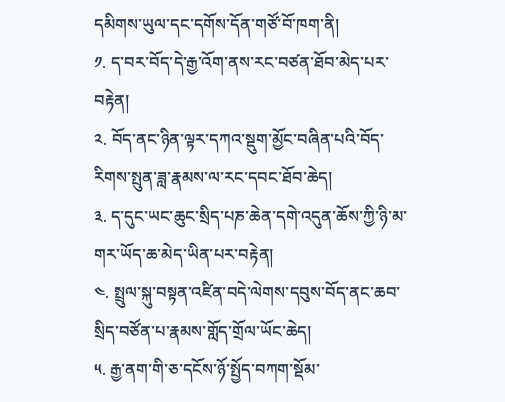དམིགས་ཡུལ་དང་དགོས་དོན་གཙོ་བོ་ཁག་ནི།
༡. ད་བར་བོད་དེ་རྒྱ་འོག་ནས་རང་བཙན་ཐོབ་མེད་པར་བརྟེན།
༢. བོད་ནང་ཉིན་ལྟར་དཀའ་སྡུག་མྱོང་བཞིན་པའི་བོད་རིགས་སྤུན་ཟླ་རྣམས་ལ་རང་དབང་ཐོབ་ཆེད།
༣. ད་དུང་ཡང་ཆུང་སྲིད་པཎ་ཆེན་དགེ་འདུན་ཆོས་ཀྱི་ཉི་མ་གར་ཡོད་ཆ་མེད་ཡིན་པར་བརྟེན།
༤. སྤྲུལ་སྐུ་བསྟན་འཛིན་བདེ་ལེགས་དབུས་བོད་ནང་ཆབ་སྲིད་བཙོན་པ་རྣམས་གློད་གྲོལ་ཡོང་ཆེད།
༥. རྒྱ་ནག་གི་ཅ་དངོས་ཉོ་སྤྱོད་བཀག་སྡོམ་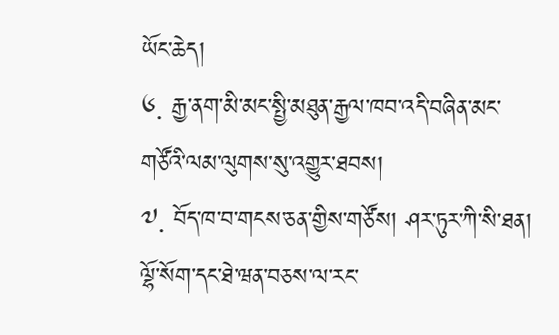ཡོང་ཆེད།
༦. རྒྱ་ནག་མི་མང་སྤྱི་མཐུན་རྒྱལ་ཁབ་འདི་བཞིན་མང་གཙོའི་ལམ་ལུགས་སུ་འགྱུར་ཐབས།
༧. བོད་ཁ་བ་གངས་ཅན་གྱིས་གཙོས། ཤར་ཏུར་ཀི་སི་ཐན། ལྷོ་སོག་དང་ཐེ་ཝན་བཅས་ལ་རང་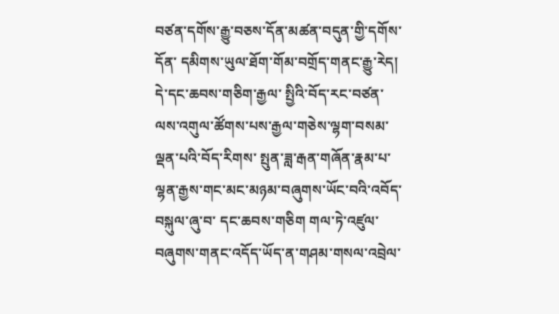བཙན་དགོས་རྒྱུ་བཅས་དོན་མཚན་བདུན་གྱི་དགོས་དོན་ དམིགས་ཡུལ་ཐོག་གོམ་བགྲོད་གནང་རྒྱུ་རེད།
དེ་དང་ཆབས་གཅིག་རྒྱལ་ སྤྱིའི་བོད་རང་བཙན་ལས་འགུལ་ཚོགས་པས་རྒྱལ་གཅེས་ལྷག་བསམ་ལྡན་པའི་བོད་རིགས་ སྤུན་ཟླ་རྒན་གཞོན་རྣམ་པ་ལྷན་རྒྱས་གང་མང་མཉམ་བཞུགས་ཡོང་བའི་འབོད་བསྐུལ་ཞུ་བ་ དང་ཆབས་གཅིག གལ་ཏེ་འཛུལ་བཞུགས་གནང་འདོད་ཡོད་ན་གཤམ་གསལ་འབྲེལ་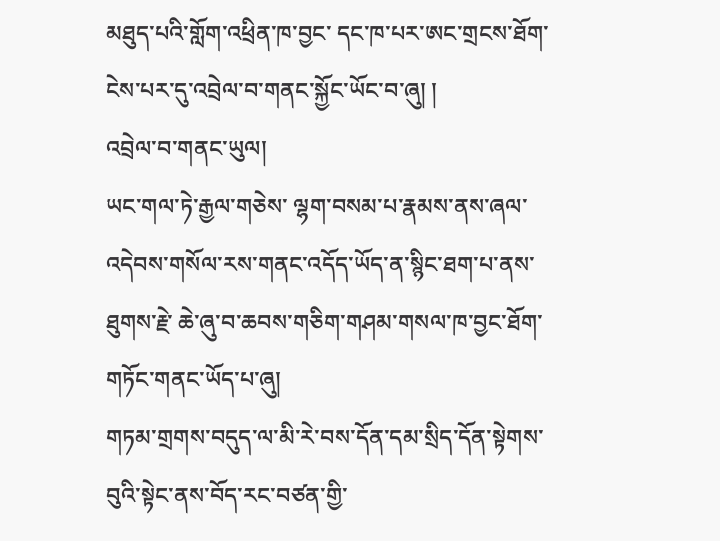མཐུད་པའི་གློག་འཕྲིན་ཁ་བྱང་ དང་ཁ་པར་ཨང་གྲངས་ཐོག་ངེས་པར་དུ་འབྲེལ་བ་གནང་སྐྱོང་ཡོང་བ་ཞུ། །
འབྲེལ་བ་གནང་ཡུལ།
ཡང་གལ་ཏེ་རྒྱལ་གཅེས་ ལྷག་བསམ་པ་རྣམས་ནས་ཞལ་འདེབས་གསོལ་རས་གནང་འདོད་ཡོད་ན་སྙིང་ཐག་པ་ནས་ཐུགས་རྗེ་ ཆེ་ཞུ་བ་ཆབས་གཅིག་གཤམ་གསལ་ཁ་བྱང་ཐོག་གཏོང་གནང་ཡོད་པ་ཞུ།
གཏམ་གྲགས་བདུད་ལ་མི་རེ་བས་དོན་དམ་སྲིད་དོན་སྟེགས་བུའི་སྟེང་ནས་བོད་རང་བཙན་གྱི་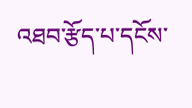འཐབ་རྩོད་པ་དངོས་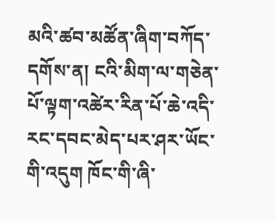མའི་ཚབ་མཚོན་ཞིག་བཀོད་དགོས་ན། ངའི་མིག་ལ་གཅེན་པོ་ལྟག་འཚེར་རིན་པོ་ཆེ་འདི་རང་དབང་མེད་པར་ཤར་ཡོང་གི་འདུག ཁོང་གི་ཞི་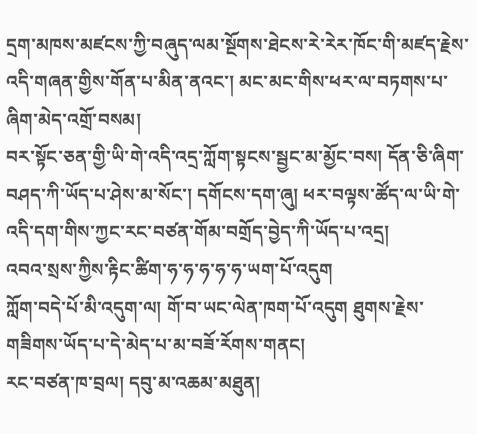དྲག་མཁས་མཛངས་ཀྱི་བཞུད་ལམ་སྔོགས་ཐེངས་རེ་རེར་ཁོང་གི་མཛད་རྗེས་འདི་གཞན་གྱིས་གོན་པ་མིན་ནའང་། མང་མང་གིས་ཕར་ལ་བཏགས་པ་ཞིག་མེད་འགྲོ་བསམ།
བར་སྟོང་ཅན་གྱི་ཡི་གེ་འདི་འདྲ་ཀློག་སྟངས་སྦྱང་མ་མྱོང་བས། དོན་ཅི་ཞིག་བཤད་ཀི་ཡོད་པ་ཤེས་མ་སོང་། དགོངས་དག་ཞུ། ཕར་བལྟས་ཚོད་ལ་ཡི་གེ་འདི་དག་གིས་ཀྱང་རང་བཙན་གོམ་བགྲོད་བྱེད་ཀི་ཡོད་པ་འདྲ།
འབའ་སྲས་ཀྱིས་རྟིང་ཚིག་ཧ་ཧ་ཧ་ཧ་ཧ་ཡག་པོ་འདུག
ཀློག་བདེ་པོ་མི་འདུག་ལ། གོ་བ་ཡང་ལེན་ཁག་པོ་འདུག ཐུགས་རྗེས་གཟིགས་ཡོད་པ་དེ་མེད་པ་མ་བཟོ་རོགས་གནང།
རང་བཙན་ཁ་བྲལ། དབུ་མ་འཆམ་མཐུན།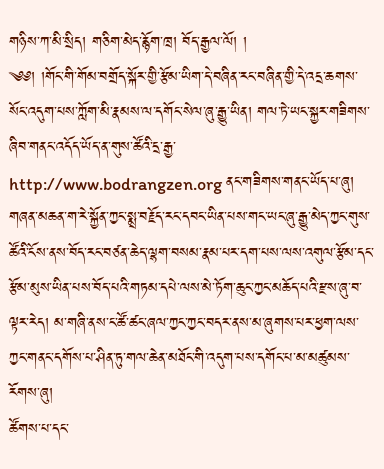གཉིས་ཀ་མི་སྲིད། གཅིག་མེད་རྙོག་ཁྲ། བོད་རྒྱལ་ལོ། །
༄༅། །གོང་གི་གོམ་བགྲོད་སྐོར་གྱི་རྩོམ་ཡིག་དེ་བཞིན་རང་བཞིན་གྱི་དེ་འདྲ་ཆགས་སོང་འདུག་པས་ཀློག་མི་རྣམས་ལ་དགོང་སེལ་ཞུ་རྒྱུ་ཡིན། གལ་ཏེ་ཡང་སྐྱར་གཟིགས་ཞིབ་གནང་འདོད་ཡོད་ན་གུས་ཚོའི་དྲ་རྒྱ་ http://www.bodrangzen.org ནང་གཟིགས་གནང་ཡོད་པ་ཞུ། གཞན་མཆན་ག་རེ་སྐྱོན་ཀྱང་སྨྲ་བརྗོད་རང་དབང་ཡིན་པས་གང་ཡང་ཞུ་རྒྱུ་མེད་ཀྱང་གུས་ཚོའི་ངོས་ནས་བོད་རང་བཙན་ཆེད་ལྷག་བསམ་རྣམ་པར་དག་པས་ལས་འགུལ་རྩོམ་དང་རྩོམ་མུས་ཡིན་པས་བོད་པའི་གཏམ་དཔེ་ལས་མེ་ཏོག་ཆུང་ཀྱང་མཆོད་པའི་རྫས་ཞུ་བ་ལྟར་རེད། མ་གཞི་ནས་ང་ཚོ་ཚང་ཞལ་ཀྱང་ཀྱང་བདར་ནས་མ་ཞུགས་པར་ཕྱག་ལས་ཀྱང་གནང་དགོས་པ་ཤིན་ཏུ་གལ་ཆེན་མཐོང་གི་འདུག་པས་དགོང་པ་མ་མཚུམས་རོགས་ཞུ།
ཚོགས་པ་དང་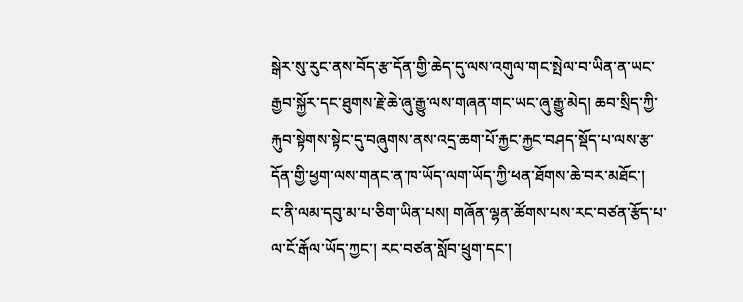སྒེར་སུ་རུང་ནས་བོད་རྩ་དོན་གྱི་ཆེད་དུ་ལས་འགུལ་གང་སྤེལ་བ་ཡིན་ན་ཡང་རྒྱབ་སྐྱོར་དང་ཐུགས་རྗེ་ཆེ་ཞུ་རྒྱུ་ལས་གཞན་གང་ཡང་ཞུ་རྒྱུ་མེད། ཆབ་སྲིད་ཀྱི་རྐུབ་སྟེགས་སྟེང་དུ་བཞུགས་ནས་འདྲ་ཆག་པོ་རྐྱང་རྐྱང་བཤད་སྡོད་པ་ལས་རྩ་དོན་གྱི་ཕྱག་ལས་གནང་ན་ཁ་ཡོད་ལག་ཡོད་ཀྱི་ཕན་ཐོགས་ཆེ་བར་མཐོང་།
ང་ནི་ལམ་དབུ་མ་པ་ཅིག་ཡིན་པས། གཞོན་ལྷན་ཚོགས་པས་རང་བཙན་རྩོད་པ་ལ་ངོ་རྒོལ་ཡོད་ཀྱང་། རང་བཙན་སློབ་ཕྲུག་དང་།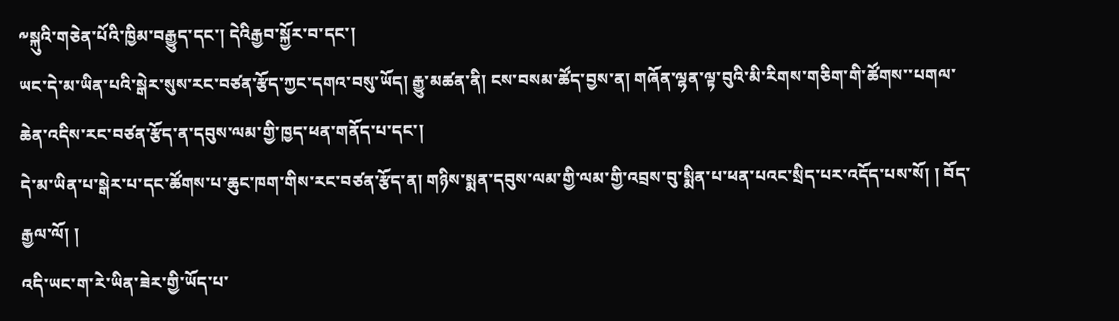༸སྐུའི་གཅེན་པོའི་ཁྱིམ་བརྒྱུད་དང་། དེའིརྒྱབ་སྐྱོར་བ་དང་།
ཡང་དེ་མ་ཡིན་པའི་སྒེར་སུས་རང་བཙན་རྩོད་ཀྱང་དགའ་བསུ་ཡོད། རྒྱུ་མཚན་ནི། ངས་བསམ་ཚོད་བྱས་ན། གཞོན་ལྷན་ལྟ་བུའི་མི་རིགས་གཅིག་གི་ཚོགས་་པགལ་ཆེན་འདིས་རང་བཙན་རྩོད་ན་དབུས་ལམ་གྱི་ཁྱད་ཕན་གནོད་པ་དང་།
དེ་མ་ཡིན་པ་སྒེར་པ་དང་ཚོགས་པ་ཆུང་ཁག་གིས་རང་བཙན་རྩོད་ན། གཉིས་སྨན་དབུས་ལམ་གྱི་ལམ་གྱི་འབྲས་བུ་སྨིན་པ་ཕན་པའང་སྲིད་པར་འདོད་པས་སོ། ། བོད་རྒྱལ་ལོ། །
འདི་ཡང་ག་རེ་ཡིན་ཟེར་གྱི་ཡོད་པ་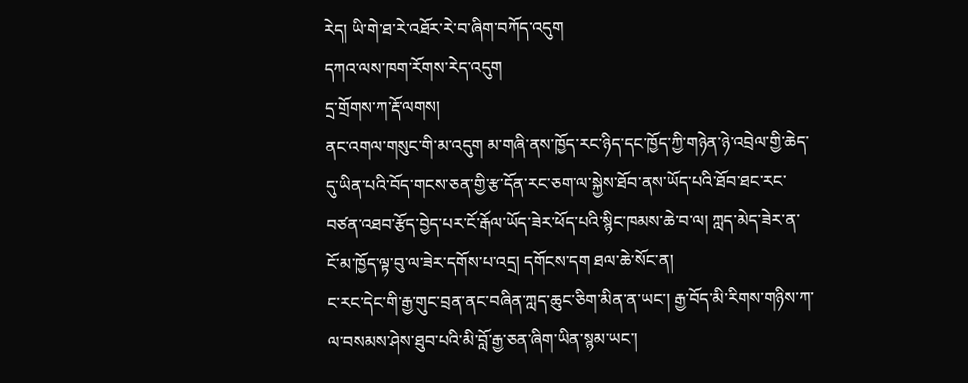རེད། ཡི་གེ་ཐ་རེ་འཐོར་རེ་བ་ཞིག་བཀོད་འདུག
དཀའ་ལས་ཁག་རོགས་རེད་འདུག
དྲ་གྲོགས་ཀ་རྡོ་ལགས།
ནང་འགལ་གསུང་གི་མ་འདུག མ་གཞི་ནས་ཁྱོད་རང་ཉིད་དང་ཁྱོད་ཀྱི་གཉེན་ཉེ་འབྲེལ་གྱི་ཆེད་དུ་ཡིན་པའི་བོད་གངས་ཅན་གྱི་རྩ་དོན་རང་ཅག་ལ་སྐྱེས་ཐོབ་ནས་ཡོད་པའི་ཐོབ་ཐང་རང་བཙན་འཐབ་རྩོད་བྱེད་པར་ངོ་རྒོལ་ཡོད་ཟེར་ཕོད་པའི་སྙིང་ཁམས་ཆེ་བ་ལ། ཀླད་མེད་ཟེར་ན་ངོ་མ་ཁྱོད་ལྟ་བུ་ལ་ཟེར་དགོས་པ་འདྲ། དགོངས་དག ཐལ་ཆེ་སོང་ན།
ང་རང་དེང་གི་རྒྱ་གུང་བྲན་ནང་བཞིན་ཀླད་ཆུང་ཅིག་མིན་ན་ཡང་། རྒྱ་བོད་མི་རིགས་གཉིས་ཀ་ལ་བསམས་ཤེས་ཐུབ་པའི་མི་བློ་རྒྱ་ཅན་ཞིག་ཡིན་སྙམ་ཡང་།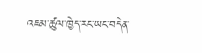འཇམ་ཚུལ་ཁྱེད་རང་ཡང་བདེན་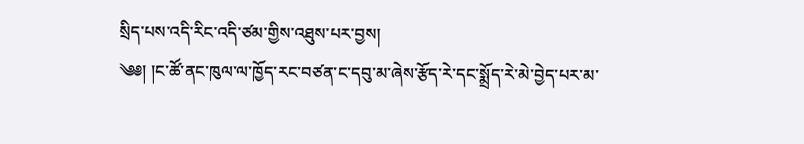སྲིད་པས་འདི་རིང་འདི་ཙམ་གྱིས་འཐུས་པར་བྱས།
༄༅། །ང་ཚོ་ནང་ཁུལ་ལ་ཁྱོད་རང་བཙན་ང་དབུ་མ་ཞེས་རྩོད་རེ་དང་སྨྲོད་རེ་མེ་བྱེད་པར་མ་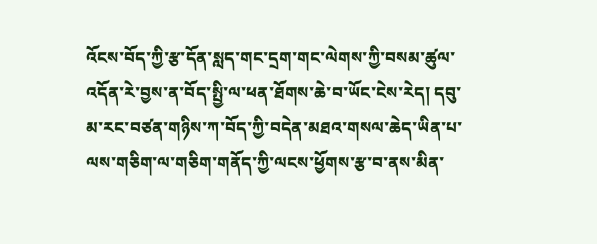འོངས་བོད་ཀྱི་རྩ་དོན་སླད་གང་དྲག་གང་ལེགས་ཀྱི་བསམ་ཚུལ་འདོན་རེ་བྱས་ན་བོད་སྤྱི་ལ་ཕན་ཐོགས་ཆེ་བ་ཡོང་ངེས་རེད། དབུ་མ་རང་བཙན་གཉིས་ཀ་བོད་ཀྱི་བདེན་མཐའ་གསལ་ཆེད་ཡིན་པ་ལས་གཅིག་ལ་གཅིག་གནོད་ཀྱི་ལངས་ཕྱོགས་རྩ་བ་ནས་མིན་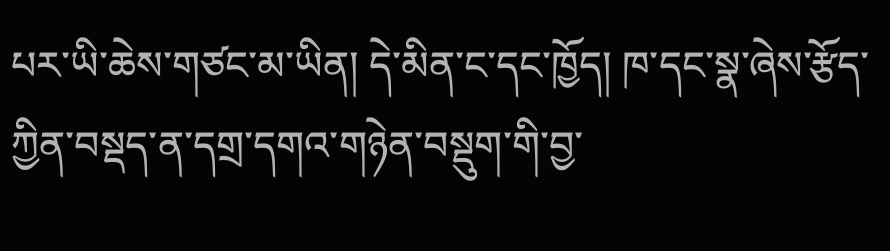པར་ཡི་ཆེས་གཙང་མ་ཡིན། དེ་མིན་ང་དང་ཁྱོད། ཁ་དང་སྣ་ཞེས་རྩོད་ཀྱིན་བསྡད་ན་དགྲ་དགའ་གཉེན་བསྡུག་གི་བྱ་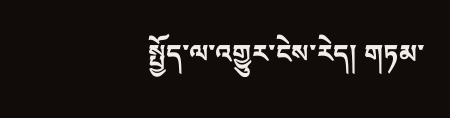སྤྱོད་ལ་འགྱུར་ངེས་རེད། གཏམ་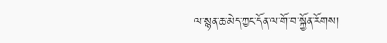ལ་སྙན་ཆ་མེད་ཀྱང་དོན་ལ་གོ་བ་སྐྱོན་རོགས།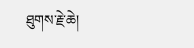ཐུགས་རྗེ་ཆེ།